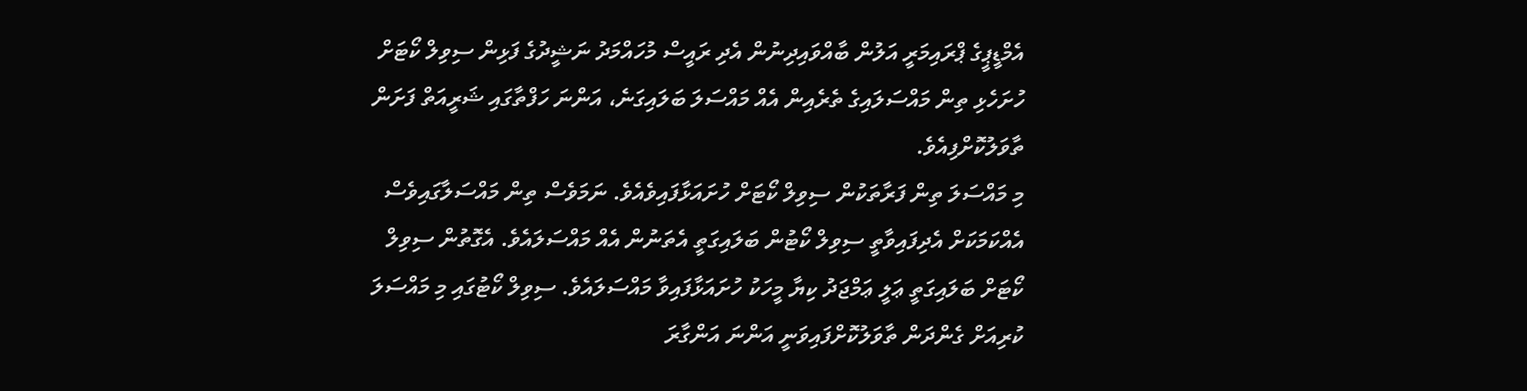އެމްޑީޕީގެ ޕްރައިމަރީ އަލުން ބާއްވައިދިނުން އެދި ރައީސް މުހައްމަދު ނަޝީދުގެ ފަޅިން ސިވިލް ކޯޓަށް ހުށަހެޅި ތިން މައްސަލައިގެ ތެރެއިން އެއް މައްސަލަ ބަލައިގަނެ، އަންނަ ހަފްތާގައި ޝަރީއަތް ފަށަން ތާވަލުކޮށްފިއެވެ.
މި މައްސަލަ ތިން ފަރާތަކުން ސިވިލް ކޯޓަށް ހުށައަޅާފައިވެއެވެ. ނަމަވެސް ތިން މައްސަލާގައިވެސް އެއްކަމަކަށް އެދިފައިވާތީ ސިވިލް ކޯޓުން ބަލައިގަތީ އެތަނުން އެއް މައްސަލައެވެ. އެގޮތުން ސިވިލް ކޯޓަށް ބަލައިގަތީ ޢަލީ ޢަމްޖަދު ކިޔާ މީހަކު ހުށައަޅާފައިވާ މައްސަލައެވެ. ސިވިލް ކޯޓުގައި މި މައްސަލަ ކުރިއަށް ގެންދަން ތާވަލުކޮށްފައިވަނީ އަންނަ އަންގާރަ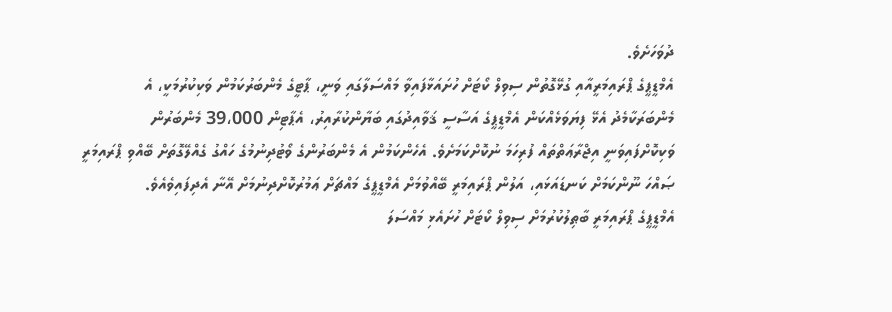ދުވަހަށެވެ.
އެމްޑީޕީގެ ޕްރައިމަރީއާއި ގުޅޭގޮތުން ސިވިލް ކޯޓަށް ހުށައަޅާފައިވާ މައްސަލާގައި ވަނީ، ޕާޓީގެ މެންބަރުކަމުން ވަކިކުރުމަކީ، އެ މެންބަރަކާމެދު އެޅޭ ފިޔަވަޅެއްކަން އެމްޑީޕީގެ އަސާސީ ޤަވާއިދުގައި ބަޔާންކުރާއިރު، އެޕާޓިން 39،000 މެންބަރުން ވަކިކޮށްފައިވަނީ އިޖްރާޢަތްތައް ފުރިހަމަ ނުކޮށްކަމަށެވެ. އެހެންކަމުން އެ މެންބަރުންގެ ވޯޓުދިނުމުގެ ހައްގު ގެއްލޭގޮތަށް ބޭއްވި ޕްރައިމަރީ ޞައްހަ ނޫންކަމަށް ކަނޑައަޅައި، އަލުން ޕްރައިމަރީ ބޭއްވުމަށް އެމްޑީޕީގެ މައްޗަށް ޢަމުރުކޮށްދިނުމަށް އޭނާ އެދިފައިވެއެވެ.
އެމްޑީޕީގެ ޕްރައިމަރީ ބާޠިލުކުރުމަށް ސިވިލް ކޯޓަށް ހުށައެޅި މައްސަލަ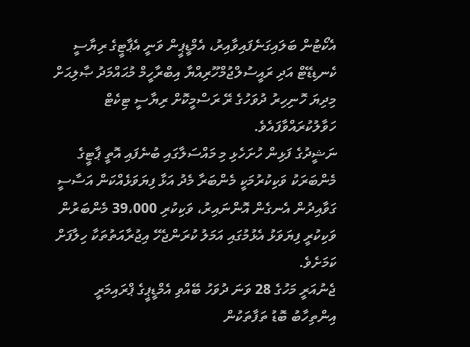އެކޯޓުން ބަލައިގަނެފައިވާއިރު، އެމްޑީޕީން ވަނީ އެޕާޓީގެ ރިޔާސީ ކެނޑިޑޭޓް އަދި ރައީސުލްޖުމްހޫރިއްޔާ އިބްރާހީމް މުޙައްމަދު ޞާލިޙަށް މިދިޔަ ހޮނިހިރު ދުވަހުގެ ރޭ ރަސްމީކޮށް ރިޔާސީ ޓިކެޓް ހަވާލުކުރައްވާފައެވެ.
ނަޝީދުގެ ފަޅިން ހުށަހެޅި މި މައްސަލާގައި ބުނެފައި އޮތީ ޕާޓީގެ މެންބަރަކު ވަކިކުރުމަކީ މެންބަރާ މެދު އަޅާ ފިޔަވަޅެއްކަން އަސާސީ ގަވާއިދުން އެނގެން އޮންނައިރު، ވަކިކުރި 39،000 މެންބަރުން ވަކިކުރީ ފިޔަވަޅު އެޅުމުގައި އަމަލު ކުރަންޖެހޭ އިޖުރާއަތުތަކާ ހިލާފަށް ކަމަށެވެ.
ޖެނުއަރީ މަހުގެ 28 ވަނަ ދުވަހު ބޭއްވި އެމްޑީޕީގެ ޕްރައިމަރީ އިންތިހާބު ބޮޑު ތަފާތަކުން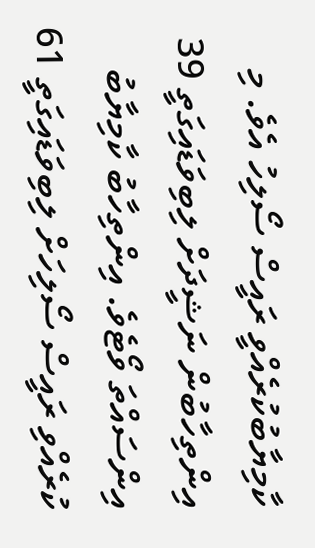ކާމިޔާބުކުރެއްވީ ރައީސް ސޯލިހު އެވެ. މި އިންތިހާބުން ނަޝީދަށް ލިބިވަޑައިގަތީ 39 އިންސައްތަ ވޯޓެވެ. އިންތިހާބު ކާމިޔާބު ކުރެއްވި ރައީސް ސޯލިހަށް ލިބިވަޑައިގަތީ 61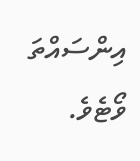އިންސައްތަ ވޯޓެވެ.